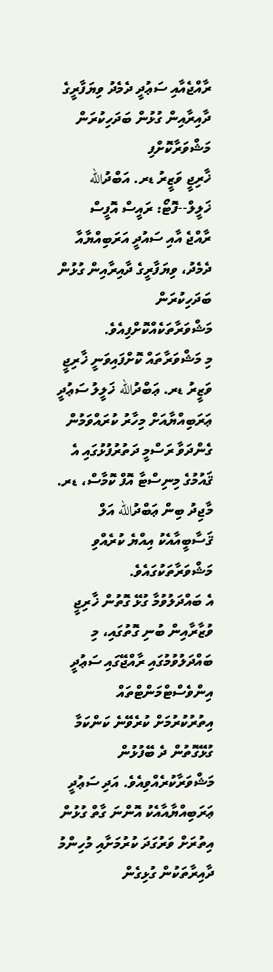ރާއްޖެއާއި ސަޢުދީ ދެމެދު ވިޔަފާރީގެ ދާއިރާއިން ގުޅުން ބަދަހިކުރަން މަޝްވަރާކޮށްފި
ޚާރިޖީ ވަޒީރު ޑރ. އަބްދުالله ޚަލީލް--ފޮޓޯ: ރައީސް އޮފީސް
ރާއްޖެ އާއި ސައުދީ އަރަބިއްޔާއާ ދެމެދު، ވިޔަފާރީގެ ދާއިރާއިން ގުޅުން ބަދަހިކުރަން މަޝްވަރާތަކެއްކޮށްފިއެވެ.
މި މަޝްވަރާތައް ކޮށްފައިވަނީ ޚާރިޖީ ވަޒީރު ޑރ. ޢަބްދުالله ޚަލީލު ސަޢުދީ ޢަރަބިއްޔާއަށް މިހާރު ކުރައްވަމުން ގެންދަވާ ރަސްމީ ދަތުރުފުޅުގައި އެ ޤައުމުގެ މިނިސްޓާ އޮފް ކޮމާސް، ޑރ. މާޖިދު ބިން ޢަބްދުالله އަލް ޤަސާބީއާއެކު އިއްޔެ ކުރެއްވި މަޝްވަރާތަކުގައެވެ.
އެ ބައްދަލުވުމާ ގުޅޭ ގޮތުން ޚާރިޖީ ވުޒާރާއިން ބުނި ގޮތުގައި، މި ބައްދަލުވުމުގައި ރާއްޖޭގައި ސަޢުދީ އިންވެސްޓްމަންޓްތައް އިތުރުކުރުމަށް ކުރެވޭނެ ކަންކަމާ ގުޅޭގޮތުން ދެ ބޭފުޅުން މަޝްވަރާކުރެއްވިއެވެ. އަދި ސަޢުދީ ޢަރަބިއްޔާއާއެކު އޮންނަ ގާތް ގުޅުން އިތުރަށް ވަރުގަދަ ކުރުމަށާއި މުހިންމު ދާއިރާތަކުން ގުޅިގެން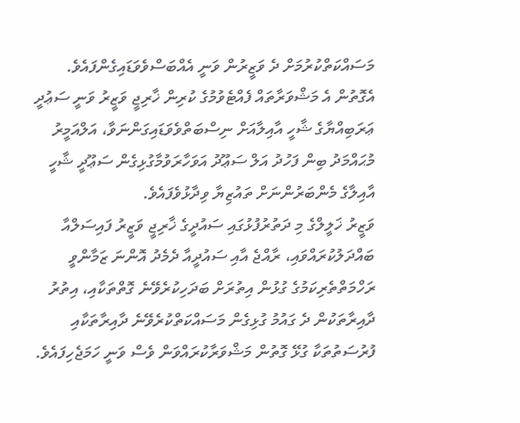މަސައްކަތްކުރުމަށް ދެ ވަޒީރުން ވަނީ އެއްބަސްވެވަޑައިގެންފައެވެ.
އެގޮތުން އެ މަޝްވަރާތައް ފެއްޓެވުމުގެ ކުރިން ޚާރިޖީ ވަޒީރު ވަނީ ސަޢުދީ ޢަރަބިއްޔާގެ ޝާހީ އާއިލާއަށް ނިސްބަތްވެވަޑައިގަންނަވާ، އަލްއަމީރު މުޙައްމަދު ބިން ފަހުދު އަލް ސަޢޫދު އަވަހާރަވުމާގުޅިގެން ސަޢޫދީ ޝާހީ އާއިލާގެ މެންބަރުންނަށް ތައުޒިޔާ ވިދާޅުވެފައެވެ.
ވަޒީރު ޚަލީލްގެ މި ދަތުރުފުޅުގައި ސައުދީގެ ޚާރިޖީ ވަޒީރު ފައިސަލްއާ ބައްދަލުކުރައްވައި، ރާއްޖެ އާއި ސައުދީއާ ދެމެދު އޮންނަ ޒަމާންވީ ރަހްމަތްތެރިކަމުގެ ގުޅުން އިތުރަށް ބަދަހިކުރެވޭނެ ގޮތްތަކާއި، އިތުރު ދާއިރާތަކުން ދެ ގައުމު ގުޅިގެން މަސައްކަތްކުރެވޭނެ ދާއިރާތަކާއި ފުރުސަތުތަކާ ގުޅޭ ގޮތުން މަޝްވަރާކުރައްވަން ވެސް ވަނީ ހަމަޖެހިފައެވެ.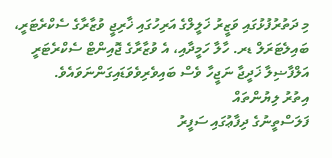މި ދަތުރުފުޅުގައި ވަޒީރު ޚަލީލްގެ އަރިހުގައި ޚާރިޖީ ވުޒާރާގެ ސެކްރެޓަރީ، ބައިލެޓަރަލް ޑރ. ހާލާ ހަމީދާއި، އެ ވުޒާރާގެ ޖޮއިންޓް ސެކްރެޓަރީ އަލްފާޟިލާ ޚަދީޖާ ނަޖީހާ ވެސް ބައިވެރިވެވަޑައިގަންނަވައެވެ.
އިތުރު ލިޔުންތައް
ފަލަސްތީނުގެ ދިފާޢުގައި ސަފީރު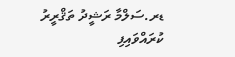ޑރ.ސަލްމާ ރަޝީދު ތަޤްރީރު ކުރައްވައިފި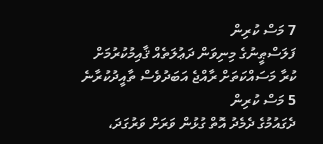7 މަސް ކުރިން
ފަލަސްޠީނުގެ މިނިވަން ދަޢުލަތެއް ޤާއިމުކުރުމަށް ކުރާ މަސައްކަތަށް ރާއްޖެ އަބަދުވެސް ތާއީދުކުރާނެ
5 މަސް ކުރިން
ދެގައުމުގެ ދެމެދު އޮތް ގުޅުން ވަރަށް ވަރުގަދަ،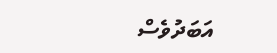އަބަދުވެސް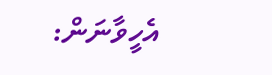އެހީވާނަން: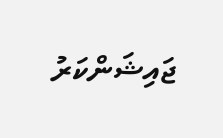ޖައިޝަންކަރު